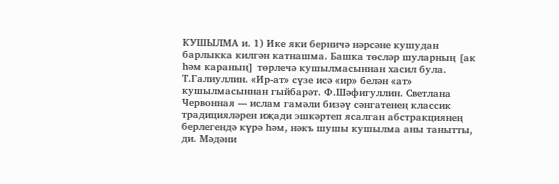КУШЫЛМА и. 1) Ике яки берничә нәрсәне кушудан барлыкка килгән катнашма. Башка төсләр шуларның [ак һәм караның] төрлечә кушылмасыннан хасил була. Т.Галиуллин. «Ир-ат» сүзе исә «ир» белән «ат» кушылмасыннан гыйбарәт. Ф.Шәфигуллин. Светлана Червонная --- ислам гамәли бизәү сәнгатенең классик традицияләрен иҗади эшкәртеп ясалган абстракциянең берлегендә күрә һәм, нәкъ шушы кушылма аны танытты, ди. Мәдәни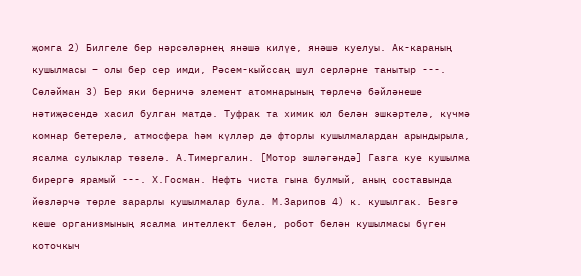җомга 2) Билгеле бер нәрсәләрнең янәшә килүе, янәшә куелуы. Ак-караның кушылмасы – олы бер сер имди, Рәсем-кыйссаң шул серләрне танытыр ---. Сөләйман 3) Бер яки берничә элемент атомнарының төрлечә бәйләнеше нәтиҗәсендә хасил булган матдә. Туфрак та химик юл белән эшкәртелә, күчмә комнар бетерелә, атмосфера һәм күлләр дә фторлы кушылмалардан арындырыла, ясалма сулыклар төзелә. А.Тимергалин. [Мотор эшләгәндә] Газга куе кушылма бирергә ярамый ---. Х.Госман. Нефть чиста гына булмый, аның составында йөзләрчә төрле зарарлы кушылмалар була. М.Зарипов 4) к. кушылгак. Безгә кеше организмының ясалма интеллект белән, робот белән кушылмасы бүген коточкыч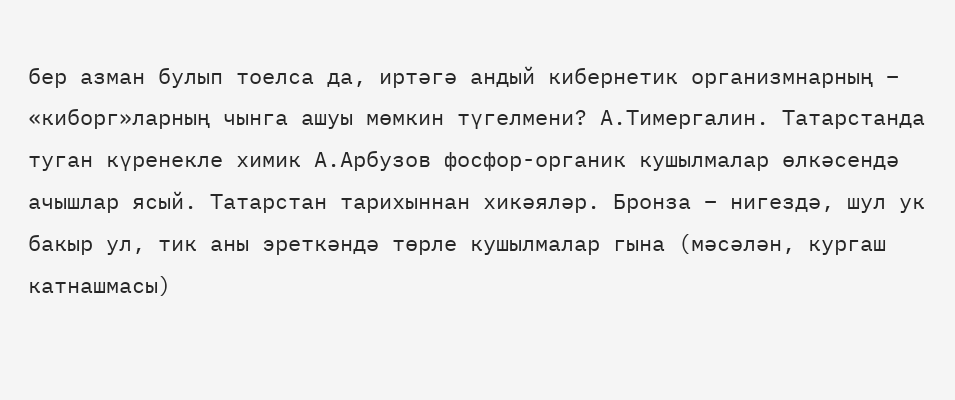бер азман булып тоелса да, иртәгә андый кибернетик организмнарның – «киборг»ларның чынга ашуы мөмкин түгелмени? А.Тимергалин. Татарстанда туган күренекле химик А.Арбузов фосфор-органик кушылмалар өлкәсендә ачышлар ясый. Татарстан тарихыннан хикәяләр. Бронза – нигездә, шул ук бакыр ул, тик аны эреткәндә төрле кушылмалар гына (мәсәлән, кургаш катнашмасы)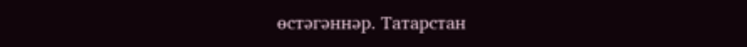өстәгәннәр. Татарстан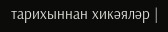тарихыннан хикәяләр |